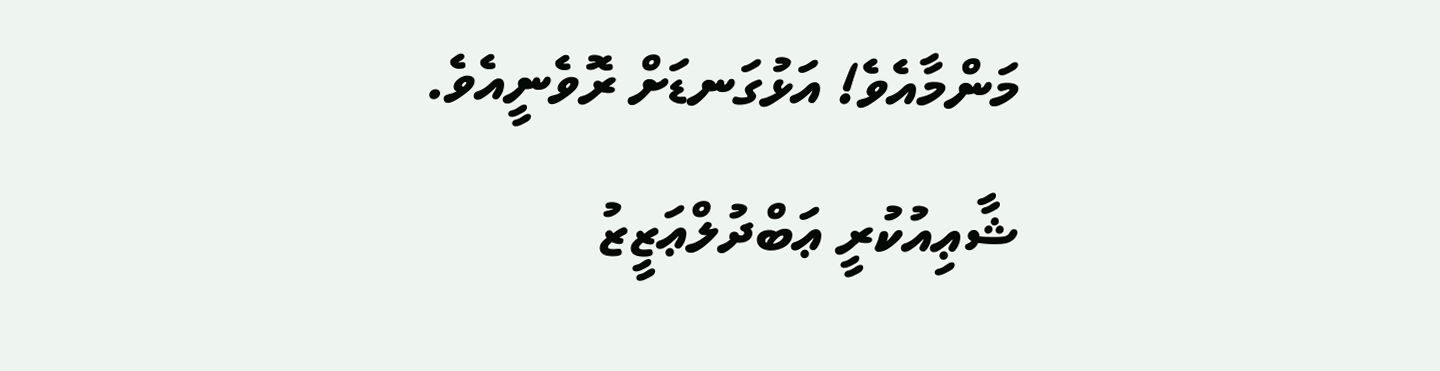މަންމާއެވެ! އަޅުގަނޑަށް ރޮވެނީއެވެ.
ޝާޢިއުކުރީ ޢަބްދުލްޢަޒީޒު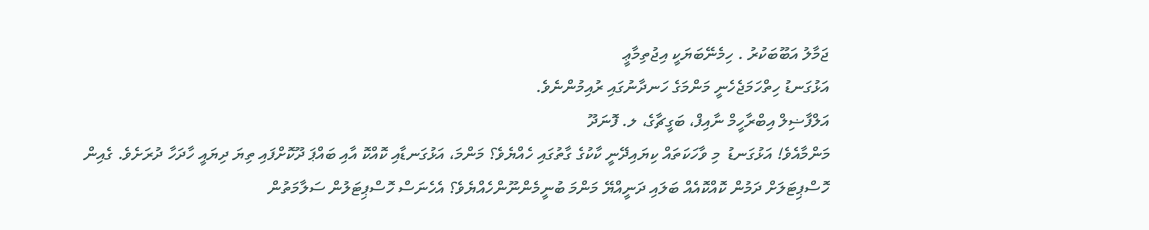ޖަމާލު އަބޫބަކުރު . ހިމެނޭބަޔަކީ އިޖުތިމާޢީ
އަޅުގަނޑު ހިތްހަމަޖެހެނީ މަންމަގެ ހަނދާނުގައި ރުއިމުންނެވެ.
އަލްފާޟިލް އިބްރާހީމް ނާއިފް، ބަގީޗާގެ، ލ. ފޮނަދޫ
މަންމާއެވެ! އަޅުގަނޑު  މި ވާހަކަތައް ކިޔައިދޭނީ ކާކުގެ ގާތުގައި ހެއްޔެވެ؟ މަންމަ، އަޅުގަނޑާއި ކޮއްކޮ އާއި ބައްޕަ ދޫކޮށްފައި ތިޔަ ދިޔައީ ހާދަހާ ދުރަށެވެ. ގެއިން ހޮސްޕިޓަލަށް ދަމުން ކޮއްކޮއެއް ބަލައި ދަނީއްޔޭ މަންމަ ބުނީމެންނޫންހެއްޔެވެ؟ އެހެނަސް ހޮސްޕިޓަލުން ސަލާމަތުން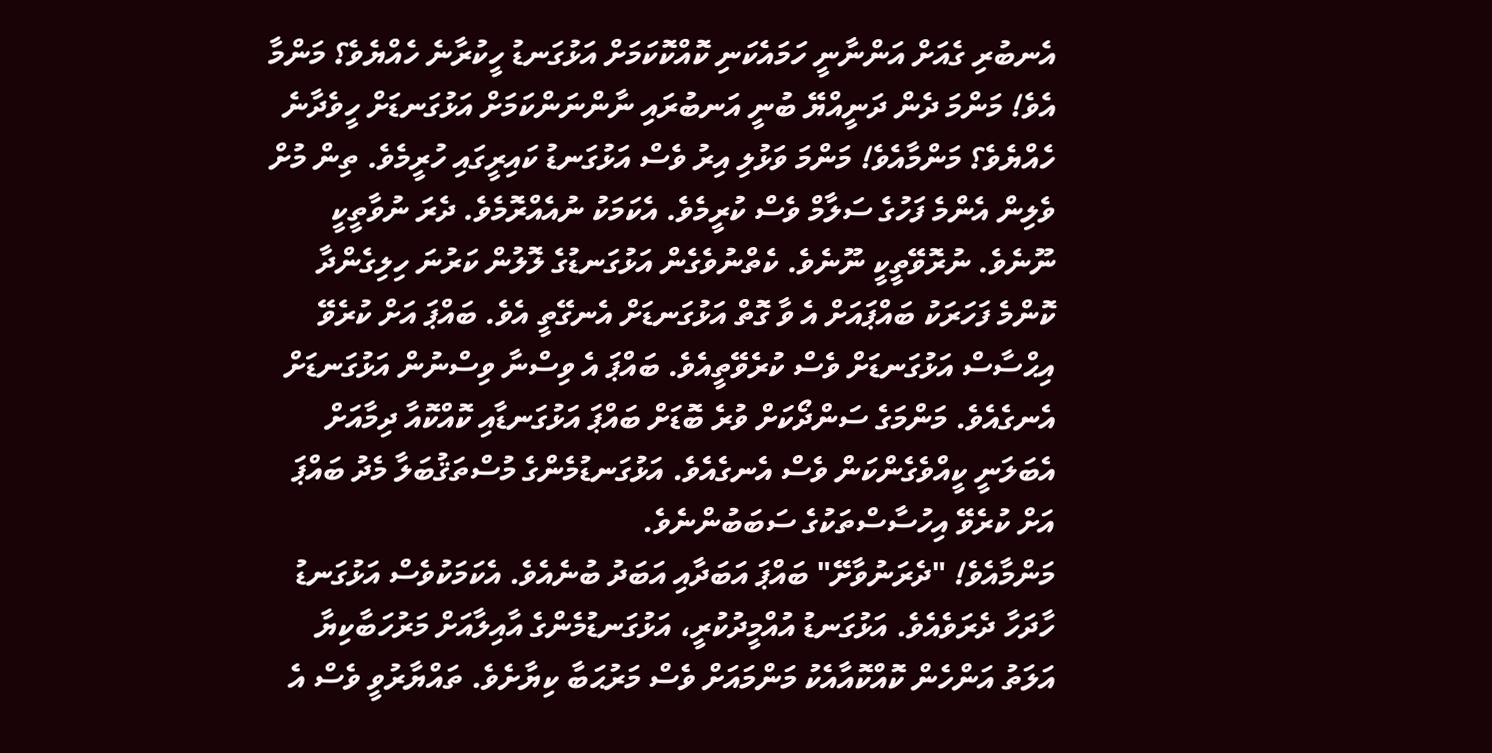އެނބުރި ގެއަށް އަންނާނީ ހަމައެކަނި ކޮއްކޮކަމަށް އަޅުގަނޑު ހީކުރާނެ ހެއްޔެވެ؟ މަންމާ އެވެ! މަންމަ ދެން ދަނީއްޔޭ ބުނީ އަނބުރައި ނާންނަންކަމަށް އަޅުގަނޑަށް ހީވެދާނެ ހެއްޔެވެ؟ މަންމާއެވެ! މަންމަ ވަޅުލި އިރު ވެސް އަޅުގަނޑު ކައިރީގައި ހުރީމެވެ. ތިން މުށް ވެލިން އެންމެ ފަހުގެ ސަލާމް ވެސް ކުރީމެވެ. އެކަމަކު ނުއެއްރޮމެވެ. ދެރަ ނުވާތީކީ ނޫނެވެ. ނުރޮވޭތީކީ ނޫނެވެ. ކެތްނުވެގެން އަޅުގަނޑުގެ ލޮލުން ކަރުނަ ހިލިގެންދާ ކޮންމެ ފަހަރަކު ބައްޕައަށް އެ ވާ ގޮތް އަޅުގަނޑަށް އެނގޭތީ އެވެ. ބައްޕަ އަށް ކުރެވޭ އިޙްސާސް އަޅުގަނޑަށް ވެސް ކުރެވޭތީއެވެ. ބައްޕަ އެ ވިސްނާ ވިސްނުން އަޅުގަނޑަށް އެނގެއެވެ. މަންމަގެ ސަންދޯކަށް ވުރެ ބޮޑަށް ބައްޕަ އަޅުގަނޑާއި ކޮއްކޮއާ ދިމާއަށް އެބަލަނީ ކީއްވެގެންކަން ވެސް އެނގެއެވެ. އަޅުގަނޑުމެންގެ މުސްތަޤުބަލާ މެދު ބައްޕަ އަށް ކުރެވޭ އިހުސާސްތަކުގެ ސަބަބުންނެވެ.
މަންމާއެވެ! "ދެރަނުވާށޭ" ބައްޕަ އަބަދާއި އަބަދު ބުނެއެވެ. އެކަމަކުވެސް އަޅުގަނޑު ހާދަހާ ދެރަވެއެވެ. އަޅުގަނޑު އުއްމީދުކުރީ، އަޅުގަނޑުމެންގެ އާއިލާއަށް މަރުހަބާކިޔާ އަލަތު އަންހެން ކޮއްކޮއާއެކު މަންމައަށް ވެސް މަރުޙަބާ ކިޔާށެވެ. ތައްޔާރުވީ ވެސް އެ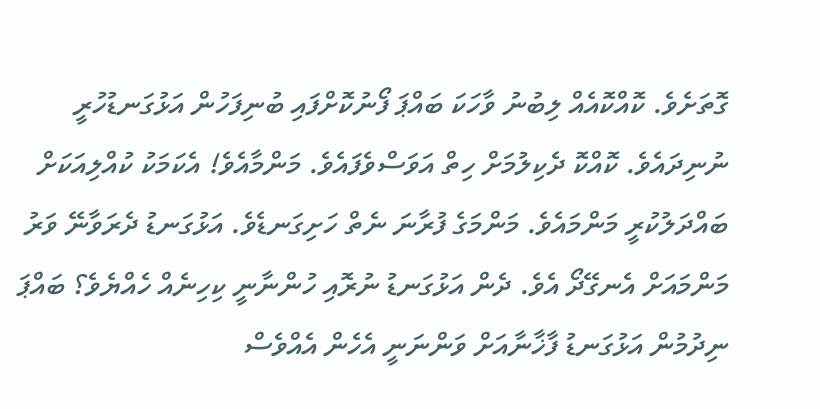ގޮތަށެވެ. ކޮއްކޮއެއް ލިބުނު ވާހަކަ ބައްޕަ ފޯނުކޮށްފައި ބުނިފަހުން އަޅުގަނޑުހުރީ ނުނިދައެވެ. ކޮއްކޮ ދެކިލުމަށް ހިތް އަވަސްވެފައެވެ. މަންމާއެވެ! އެކަމަކު ކުއްލިއަކަށް ބައްދަލުކުރީ މަންމައެވެ. މަންމަގެ ފުރާނަ ނެތް ހަށިގަނޑެވެ. އަޅުގަނޑު ދެރަވާނޭ ވަރު މަންމައަށް އެނގޭދޯ އެވެ. ދެން އަޅުގަނޑު ނުރޮއި ހުންނާނީ ކިހިނެއް ހެއްޔެވެ؟ ބައްޕަ ނިދުމުން އަޅުގަނޑު ފާޚާނާއަށް ވަންނަނީ އެހެން އެއްވެސް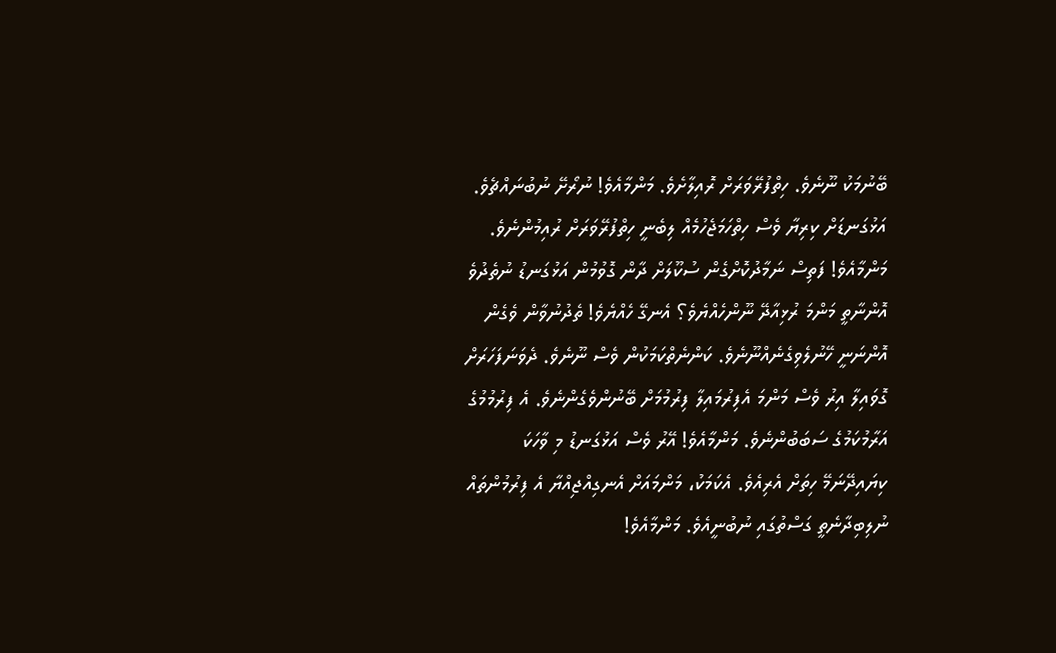ބޭނުމަކު ނޫނެވެ. ހިތްފުރޭވަރަށް ރޮއިލާށެވެ. މަންމާއެވެ! ނުރޯށޭ ނުބުނައްޗެވެ. އަޅުގަނޑަށް ކިރިޔާ ވެސް ހިތްހަމަޖެހުމެއް ލިބެނީ ހިތްފުރޭވަރަށް ރުއިމުންނެވެ.
މަންމާއެވެ! ފަތިސް ނަމާދުކޮށްގެން ސުކޫލަށް ދާން ގޮވުމުން އަޅުގަނޑު ނުތެދުވެ އޮންނާތީ މަންމަ ރުޅިއާދޭ ނޫންހެއްޔެވެ؟ އެނގޭ ހެއްޔެވެ! ތެދުނުވާން ވެގެން އޮންނަނީ ހޭނުލެވިގެނެއްނޫނެވެ. ކަންނެތްކަމަކުން ވެސް ނޫނެވެ. ދެވަނަފަހަރަށް ގޮވައިލާ އިރު ވެސް މަންމަ އެފިރުމައިލާ ފިރުމުމަށް ބޭނުންވެގެންނެވެ. އެ ފިރުމުމުގެ އަރާމުކަމުގެ ސަބަބުންނެވެ. މަންމާއެވެ! އޭރު ވެސް އަޅުގަނޑު މި ވާހަކަ ކިޔައިދޭނަމޭ ހިތަށް އެރިއެވެ. އެކަމަކު، މަންމައަށް އެނގިއްޖިއްޔާ އެ ފިރުމުންތައް ނުލިބިދާނެތީ ގަސްތުގައި ނުބުނީއެވެ. މަންމާއެވެ!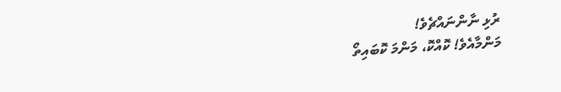ރުޅި ނާންނައްޗެވެ!
މަންމާއެވެ! ކޮއްކޮ، މަންމަ ކޮބައިތޯ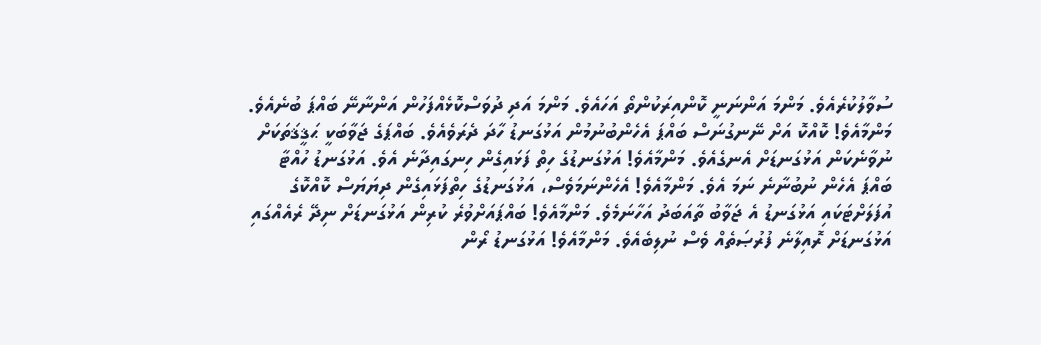ސުވާލުކުރެއެވެ. މަންމަ އަންނަނީ ކޮންއިރަކުންތޯ އަހައެވެ. މަންމަ އަދި ދުވަސްކޮޅެއްފަހުން އަންނާނޭ ބައްޕަ ބުނެއެވެ. މަންމާއެވެ! ކޮއްކޮ އަށް ނޭނގުނަސް ބައްޕަ އެހެންބުނުމުން އަޅުގަނޑު ހާދަ ދެރަވެއެވެ. ބައްޕަގެ ޖަވާބަކީ ޙަޤީޤަތަކަށް ނުވާނެކަން އަޅުގަނޑަށް އެނގެއެވެ. މަންމާއެވެ! އަޅުގަނޑުގެ ހިތް ފަޅައިގެން ހިނގައިދާނެ އެވެ. އަޅުގަނޑު ހުއްޓާ ބައްޕަ އެހެން ނުބުނާނެ ނަމަ އެވެ. މަންމާއެވެ! އެހެންނަމަވެސް، އަޅުގަނޑުގެ ހިތްފަޅައިގެން ދިޔަޔަސް ކޮއްކޮގެ އުފަލަށްޓަކައި އަޅުގަނޑު އެ ޖަވާބު ތާއަބަދު އަހާނަމެވެ. މަންމާއެވެ! ބައްޕައަށްވުރެ ކުރިން އަޅުގަނޑަށް ނިދޭ ރެއެއްގައި އަޅުގަނޑަށް ރޮއިލާނެ ފުރުޞަތެއް ވެސް ނުލިބެއެވެ. މަންމާއެވެ! އަޅުގަނޑު ރޯން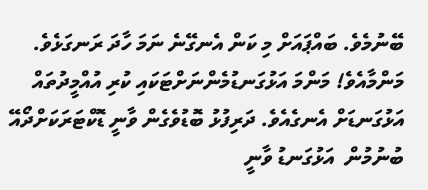ބޭނުމެވެ. ބައްޕައަށް މި ކަން އެނގޭނެ ނަމަ ހާދަ ރަނގަޅެވެ.
މަންމާއެވެ! މަންމަ އަޅުގަނޑުމެންނަށްޓަކައި ކުރި އުއްމީދުތައް އަޅުގަނޑަށް އެނގެއެވެ. ދަރިފުޅު ބޮޑުވެގެން ވާނީ ޑޮކްޓަރަކަށްދޯއޭ ބުނުމުން  އަޅުގަނޑު ވާނީ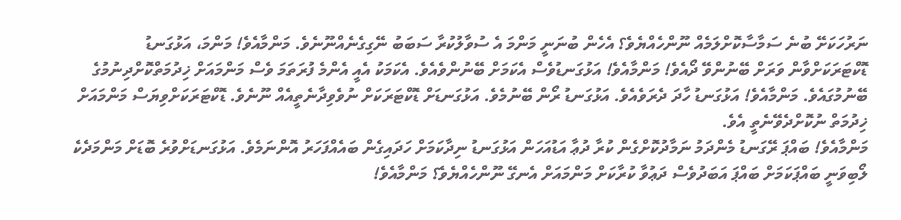ނަރުހަކަށޭ ބުނެ ސަމާސާކޮށްލަމެއް ނޫންހެއްޔެވެ؟ އެހެން ބުނަނީ މަންމަ އެ ސުވާލުކުރާ ސަބަބު ނޭގިގެނެއްނޫނެވެ. މަންމާއެވެ! މަންމަ، އަޅުގަނޑު ޑޮކްޓަރަކަށްވާން ވަރަށް ބޭނުންވޭ ދޯއެވެ! މަންމާއެވެ! އަޅުގަނޑުވެސް އެކަމަށް ބޭނުންވެއެވެ. އެކަމަކު އެއީ އެންމެ ފުރަތަމަ ވެސް މަންމައަށް ޚިދުމަތްކޮށްދިނުމުގެ ބޭނުމުގައެވެ. މަންމާއެވެ! އަޅުގަނޑު ހާދަ ދެރަވެއެވެ. އަޅުގަނޑު ރޯން ބޭނުމެވެ. އަޅުގަނޑަށް ޑޮކްޓަރަކަށް ނުވެވިދާނެތީއެއް ނޫނެވެ. ޑޮކްޓަރަކަށްވިޔަސް މަންމައަށް ޚިދުމަތް ނުކޮށްދެވޭނެތީ އެވެ.
މަންމާއެވެ! ބައްޕަ ރޭގަނޑު މެންދަމު ނަމާދުކޮށްގެން ކުރާ ދުޢާ އަޑުއަހަން އަޅުގަނޑު ނިދާކަމަށް ހަދައިގެން ބައެއްފަހަރު އޮންނަމެވެ. އަޅުގަނޑަށްވުރެ ބޮޑަށް މަންމަދެކެ ލޯބިވަނީ ބައްޕަކަމަށް ބައްޕަ އަބަދުވެސް ދަޢުވާ ކުރާކަށް މަންމައަށް އެނގޭ ނޫންހެއްޔެވެ؟ މަންމާއެވެ!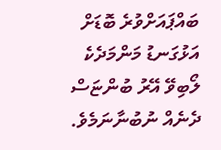ބައްޕައަށްވުރެ ބޮޑަށް އަޅުގަނޑު މަންމަދެކެ ލޯބިވޭ އޭރު ބުންޏަސް ދެނެއް ނުބުނާނަމެވެ.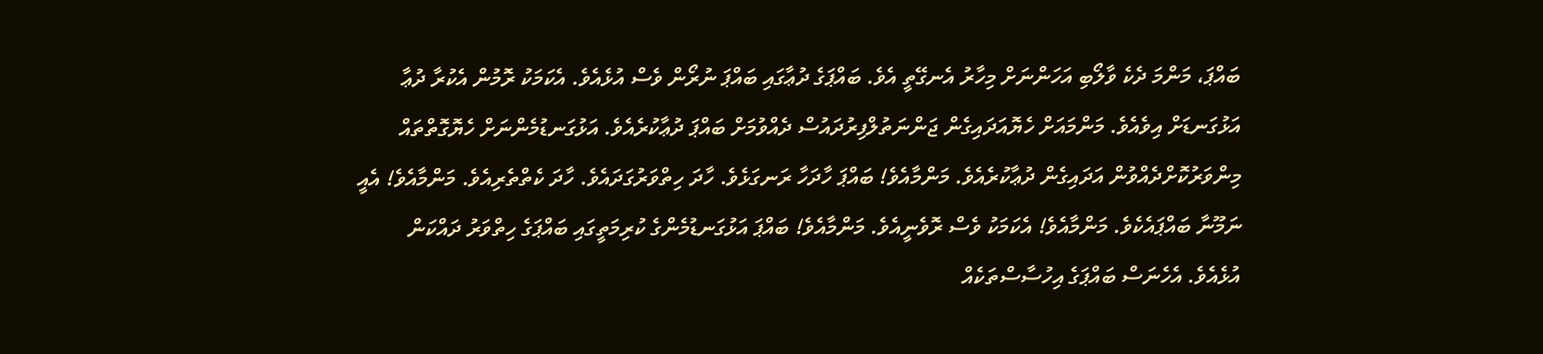ބައްޕަ، މަންމަ ދެކެ ވާލޯބި އަހަންނަށް މިހާރު އެނގޭތީ އެވެ. ބައްޕަގެ ދުޢާގައި ބައްޕަ ނުރޯން ވެސް އުޅެއެވެ. އެކަމަކު ރޮމުން އެކުރާ ދުޢާ އަޅުގަނޑަށް އިވެއެވެ. މަންމައަށް ހެޔޮއަދައިގެން ޖަންނަތުލްފިރުދައުސް ދެއްވުމަށް ބައްޕަ ދުޢާކުރެއެވެ. އަޅުގަނޑުމެންނަށް ހެޔޮގޮތްތައް މިންވަރުކޮށްދެއްވުން އަދައިގެން ދުޢާކުރެއެވެ. މަންމާއެވެ! ބައްޕަ ހާދަހާ ރަނގަޅެވެ. ހާދަ ހިތްވަރުގަދައެވެ. ހާދަ ކެތްތެރިއެވެ. މަންމާއެވެ! އެއީ ނަމޫނާ ބައްޕައެކެވެ. މަންމާއެވެ! އެކަމަކު ވެސް ރޮވެނީއެވެ. މަންމާއެވެ! ބައްޕަ އަޅުގަނޑުމެންގެ ކުރިމަތީގައި ބައްޕަގެ ހިތްވަރު ދައްކަން އުޅެއެވެ. އެހެނަސް ބައްޕަގެ އިހުސާސްތަކެއް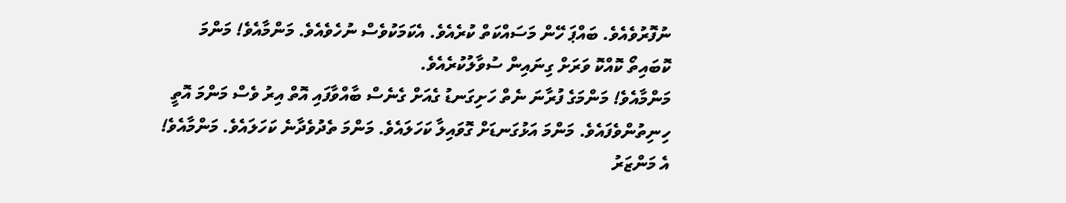ނުފޮރުވެއެވެ. ބައްޕަ ހޭން މަސައްކަތް ކުރެއެވެ. އެކަމަކުވެސް ނުހެވެއެވެ. މަންމާއެވެ! މަންމަ ކޮބައިތޯ ކޮއްކޮ ވަރަށް ގިނައިން ސުވާލުކުރެއެވެ.
މަންމާއެވެ! މަންމަގެ ފުރާނަ ނެތް ހަށިގަނޑު ގެއަށް ގެނެސް ބާއްވާފައި އޮތް އިރު ވެސް މަންމަ އޮތީ ހިނިތުންވެފައެވެ. މަންމަ އަޅުގަނޑަށް ގޮވައިލާ ކަހަލައެވެ. މަންމަ ތެދުވެދާނެ ކަހަލައެވެ. މަންމާއެވެ! އެ މަންޒަރު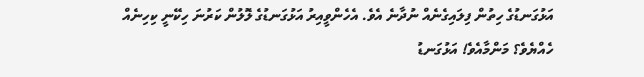އަޅުގަނޑުގެ ހިތުން ފިލައިގެނެއް ނުދާނެ އެވެ. އެހެންވީއިރު އަޅުގަނޑުގެ ލޮލުން ކަރުނަ ހިކޭނީ ކިހިނެއް ހެއްޔެވެ؟ މަންމާއެވެ! އަޅުގަނޑު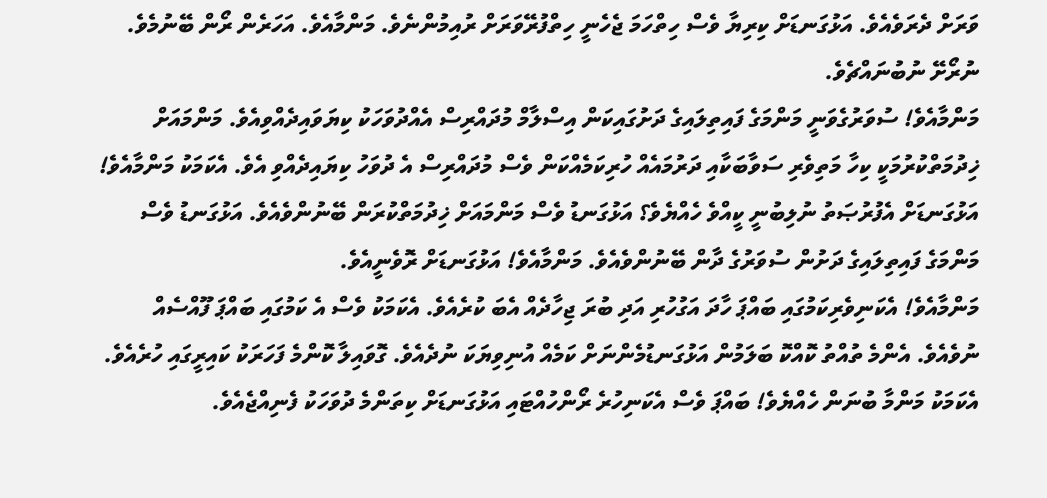ވަރަށް ދެރަވެއެވެ. އަޅުގަނޑަށް ކިރިޔާ ވެސް ހިތްހަމަ ޖެހެނީ ހިތްފުރޭވަރަށް ރުއިމުންނެވެ. މަންމާއެވެ. އަހަރެން ރޯން ބޭނުމެވެ. ނުރޯށޭ ނުބުނައްޗެވެ.
މަންމާއެވެ! ސުވަރުގެވަނީ މަންމަގެ ފައިތިލައިގެ ދަށުގައިކަން އިސްލާމް މުދައްރިސް އެއްދުވަހަކު ކިޔަވައިދެއްވިއެވެ. މަންމައަށް ޚިދުމަތްކުރުމަކީ ކިހާ މަތިވެރި ސަވާބަކާއި ދަރުމައެއް ހުރިކަމެއްކަން ވެސް މުދައްރިސް އެ ދުވަހު ކިޔައިދެއްވި އެވެ. އެކަމަކު މަންމާއެވެ! އަޅުގަނޑަށް އެފުރުޞަތު ނުލިބުނީ ކީއްވެ ހެއްޔެވެ؟ އަޅުގަނޑު ވެސް މަންމައަށް ޚިދުމަތްކުރަން ބޭނުންވެއެވެ. އަޅުގަނޑު ވެސް މަންމަގެ ފައިތިލައިގެ ދަށުން ސުވަރުގެ ދާން ބޭނުންވެއެވެ. މަންމާއެވެ! އަޅުގަނޑަށް ރޮވެނީއެވެ.
މަންމާއެވެ! އެކަނިވެރިކަމުގައި ބައްޕަ ހާދަ އަގުހުރި އަދި ބުރަ ޖިހާދެއް އެބަ ކުރެއެވެ. އެކަމަކު ވެސް އެ ކަމުގައި ބައްޕަ ފޫއްސެއް ނުވެއެވެ. އެންމެ ތުއްތު ކޮއްކޮ ބަލަމުން އަޅުގަނޑުމެންނަށް ކަމެއް އުނިވިޔަކަ ނުދެއެވެ. ގޮވައިލާ ކޮންމެ ފަހަރަކު ކައިރީގައި ހުރެއެވެ. އެކަމަކު މަންމާ ބުނަން ހެއްޔެވެ! ބައްޕަ ވެސް އެކަނިހުރެ ރޯންހުއްޓައި އަޅުގަނޑަށް ކިތަންމެ ދުވަހަކު ފެނިއްޖެއެވެ.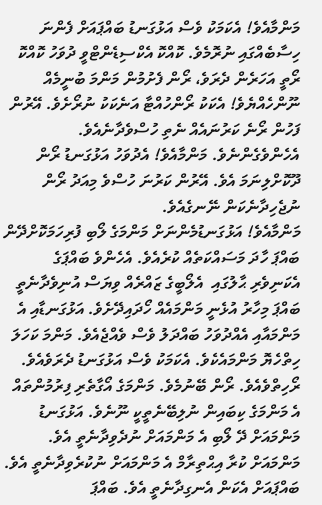މަންމާއެވެ! އެކަމަކު ވެސް އަޅުގަނޑު ބައްޕައަށް ފެންނަ ހިސާބެއްގައި ނުރޮމެވެ. ކޮއްކޮ އެކްސިޑެންޓްވީ ދުވަހު ކޮއްކޮ ރޯތީ އަހަރެން ދެރަވެ، ރޯން ފެށުމުން މަންމަ ބުނީމެއް ނޫންހެއްޔެވެ! އެކަކު ރޯންހުއްޓާ އަނެކަކު ނުރޯށެވެ. އޭރުން ފަހުން ރޯނެ ކަރުނައެއް ނެތި ހުސްވެދާނެއެވެ. އެހެންވެގެންނެވެ. މަންމާއެވެ! އެދުވަހު އަޅުގަނޑު ރޯން ދޫކޮށްލިނަމަ އެވެ. އޭރުން ކަރުނަ ހުސްވެ މިއަދު ރޯން ނުޖެހިދާނެކަން ނޭނގެއެވެ.
މަންމާއެވެ! އަޅުގަނޑުމެންނަށް މަންމަގެ ލޯބި ފުރިހަމަކޮށްދޭން ބައްޕަ ހާދަ މަސައްކަތެއް ކުރެއެވެ. އެހެންވެ ބައްޕަގެ އެކަނިވެރި ޙާލުގައި  އެލޯބީގެ ޒައްރެއް ވިޔަސް އުނިވެދާނެތީ ބައްޕަ މިހާރު އުޅެނީ މަންމައެއް ހޯދައިދޭށެވެ. އަޅުގަނޑާއި އެ މަންމައާއި އެއްދުވަހު ބައްދަލު ވެސް ވެއްޖެއެވެ. މަންމަ ކަހަލަ ހިތްހެޔޮ މަންމައެކެވެ. އެކަމަކު ވެސް އަޅުގަނޑު ދެރަވެއެވެ. ރޯހިތްވެއެވެ. ރޯން ބޭނުމެވެ. މަންމަގެ އޯގާތެރި ފިރުމުންތައް އެ މަންމަގެ ކިބައިން ނުލިބޭނެތީކީ ނޫނެވެ. އަޅުގަނޑު މަންމައަށް ދޭ ލޯބި އެ މަންމައަށް ނުދެވިދާނެތީ އެވެ. މަންމައަށް ކުރާ އިޙްތިރާމް އެ މަންމައަށް ނުކުރެވިދާނެތީ އެވެ. ބައްޕައަށް އެކަން އެނގިދާނެތީ އެވެ. ބައްޕަ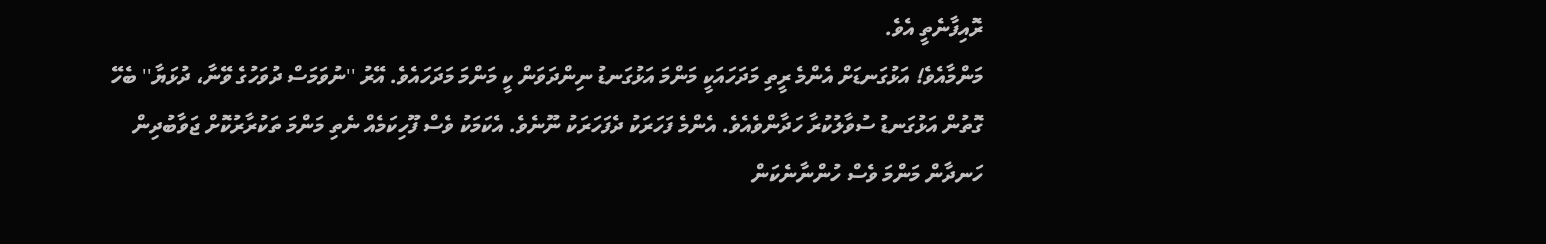ރޮއިފާނެތީ އެވެ.
މަންމާއެވެ! އަޅުގަނޑަށް އެންމެ ރީތި މަދަހައަކީ މަންމަ އަޅުގަނޑު ނިންދަވަން ކީ މަންމަ މަދަހައެވެ. އޭރު ''ނުވަމަސް ދުވަހުގެ ވޭނާ، ދުޅަޔާ'' ބެހޭ ގޮތުން އަޅުގަނޑު ސުވާލުކުރާ ހަދާންވެއެވެ. އެންމެ ފަހަރަކު ދެފަހަރަކު ނޫނެވެ. އެކަމަކު ވެސް ފޫހިކަމެއް ނެތި މަންމަ ތަކުރާރުކޮށް ޖަވާބުދިން ހަނދާން މަންމަ ވެސް ހުންނާނެކަން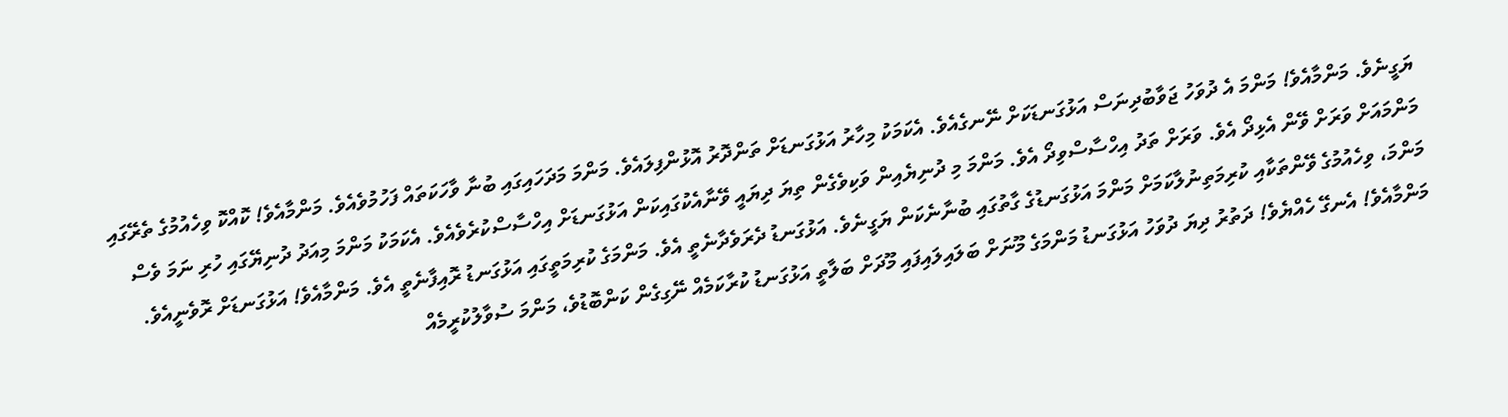ޔަގީނެވެ. މަންމާއެވެ! މަންމަ އެ ދުވަހު ޖަވާބުދިނަސް އަޅުގަނޑަކަށް ނޭނގެއެވެ. އެކަމަކު މިހާރު އަޅުގަނޑަށް ތަންދޮރު އޮޅުންފިލައެވެ. މަންމަ މަދަހައިގައި ބުނާ ވާހަކަތައް ފަހުމުވެއެވެ. މަންމާއެވެ! ކޮއްކޮ ވިހެއުމުގެ ތެރޭގައި މަންމައަށް ވަރަށް ވޭން އެޅިދޯ އެވެ. ވަރަށް ތަދު އިހްސާސްވިދޯ އެވެ. މަންމަ މި ދުނިޔެއިން ވަކިވެގެން ތިޔަ ދިޔައީ ވޭނާއެކުގައިކަން އަޅުގަނޑަށް އިހްސާސްކުރެވެއެވެ. އެކަމަކު މަންމަ މިއަދު ދުނިޔޭގައި ހުރި ނަމަ ވެސް މަންމަ، ވިހެއުމުގެ ވޭންތަކާއި ކުރިމަތިނުލާކަމަށް މަންމަ އަޅުގަނޑުގެ ގާތުގައި ބުނާނެކަން ޔަގީނެވެ. އަޅުގަނޑު ދެރަވެދާނެތީ އެވެ. މަންމަގެ ކުރިމަތީގައި އަޅުގަނޑު ރޮއިފާނެތީ އެވެ. މަންމާއެވެ! އަޅުގަނޑަށް ރޮވެނީއެވެ.
މަންމާއެވެ! އެނގޭ ހެއްޔެވެ! ދަތުރު ދިޔަ ދުވަހު އަޅުގަނޑު މަންމަގެ މޫނަށް ބަލައިލައިފައި މޫދަށް ބަލާތީ އަޅުގަނޑު ކުރާކަމެއް ނޭގިގެން ކަންބޮޑުވެ، މަންމަ ސުވާލުކުރީމެއް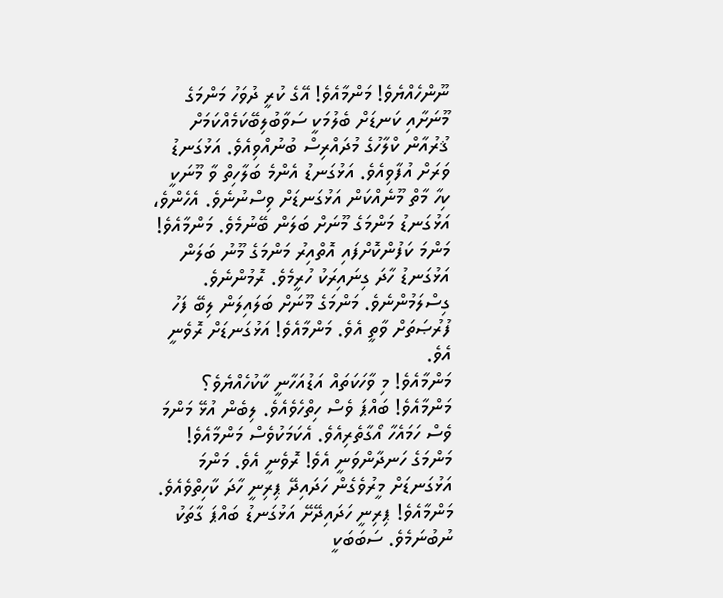ނޫންހެއްޔެވެ! މަންމާއެވެ! އޭގެ ކުރީ ދުވަހު މަންމަގެ މޫނަށާއި ކަނޑަށް ބެލުމަކީ ސަވާބުލިބޭކަމެއްކަމަށް ޤުރުއާން ކްލާހުގެ މުދައްރިސް ބުނުއްވިއެވެ. އަޅުގަނޑު ވަރަށް އުފާވިއެވެ. އަޅުގަނޑު އެންމެ ބަލާހިތް ވާ މޫނަކީ ކިހާ މާތް މޫނެއްކަން އަޅުގަނޑަށް ވިސްނުނެވެ. އެހެންވެ، އަޅުގަނޑު މަންމަގެ މޫނަށް ބަލަން ބޭނުމެވެ. މަންމާއެވެ! މަންމަ ކަފުންކޮށްފައި އޮތްއިރު މަންމަގެ މޫނު ބަލަން އަޅުގަނޑު ހާދަ ގިނައިރަކު ހުރީމެވެ. ރޮމުންނެވެ. ގިސްލަމުންނެވެ. މަންމަގެ މޫނަށް ބަލައިލަން ލިބޭ ފަހު ފުރުޞަތަށް ވާތީ އެވެ. މަންމާއެވެ! އަޅުގަނޑަށް ރޮވެނީ އެވެ.
މަންމާއެވެ! މި ވާހަކަތައް އަޑުއަހާނީ ކާކުހެއްޔެވެ؟ މަންމާއެވެ! ބައްޕަ ވެސް ހިތްހެވެއެވެ. ލިބެން އުޅޭ މަންމަ ވެސް ހަމައެހާ އޯގާތެރިއެވެ. އެކަމަކުވެސް މަންމާއެވެ! މަންމަގެ ހަނދާންވަނީ އެވެ! ރޮވެނީ އެވެ. މަންމަ އަޅުގަނޑަށް މީރުވެގެން ހަދައިދޭ ޕިރިނީ ހާދަ ކާހިތްވެއެވެ. މަންމާއެވެ! ޕިރިނީ ހަދައިދޭށޭ އަޅުގަނޑު ބައްޕަ ގާތަކު ނުބުނަމެވެ. ސަބަބަކީ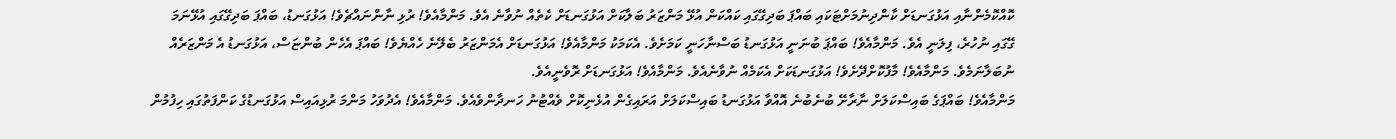ކޮއްކޮމެންނާއި އަޅުގަނޑަށް ކާންދިނުމަށްޓަކައި ބައްޕަ ބަދިގޭގައި ކައްކަން އުޅޭ މަންޒަރު ބަލާކަށް އަޅުގަނޑަށް ކެތެއް ނުވާނެ އެވެ. މަންމާއެވެ! ރުޅި ނާންނައްޗެވެ! އަޅުގަނޑު، ބައްޕަ ބަދިގޭގައި އުޅޭނަމަ ގޭގައި ނުހުރެ، ފިލަނީ އެވެ. މަންމާއެވެ! ބައްޕަ ބުނަނީ އަޅުގަނޑު ބަސްނާހަނީ ކަމަށެވެ. އެކަމަކު މަންމާއެވެ! އަޅުގަނޑަށް އެމަންޒަރު ބެލޭނެ ހެއްޔެވެ! ބައްޕަ އެހެން ބުންޏަސް، އަޅުގަނޑު އެ މަންޒަރެއް ނުބަލާނަމެވެ. މަންމާއެވެ! މާފުކޮށްދޭށެވެ! އަޅުގަނޑަކަށް އެކަމެއް ނުވާނެއެވެ. މަންމާއެވެ! އަޅުގަނޑަށް ރޮވެނީއެވެ.
މަންމާއެވެ! ބައްޕަގެ ބައިސްކަލަށް ނާރާށޭ ބުނެބުނެ އޮއްވާ އަޅުގަނޑު ބައިސްކަލަށް އަރައިގެން އުޅެނިކޮށް ވެއްޓުނު ހަނދާންވެއެވެ. މަންމާއެވެ! އެދުވަހު މަންމަ ރުޅިއައިސް އަޅުގަނޑުގެ ކަންފަތުގައި ހިފުމުން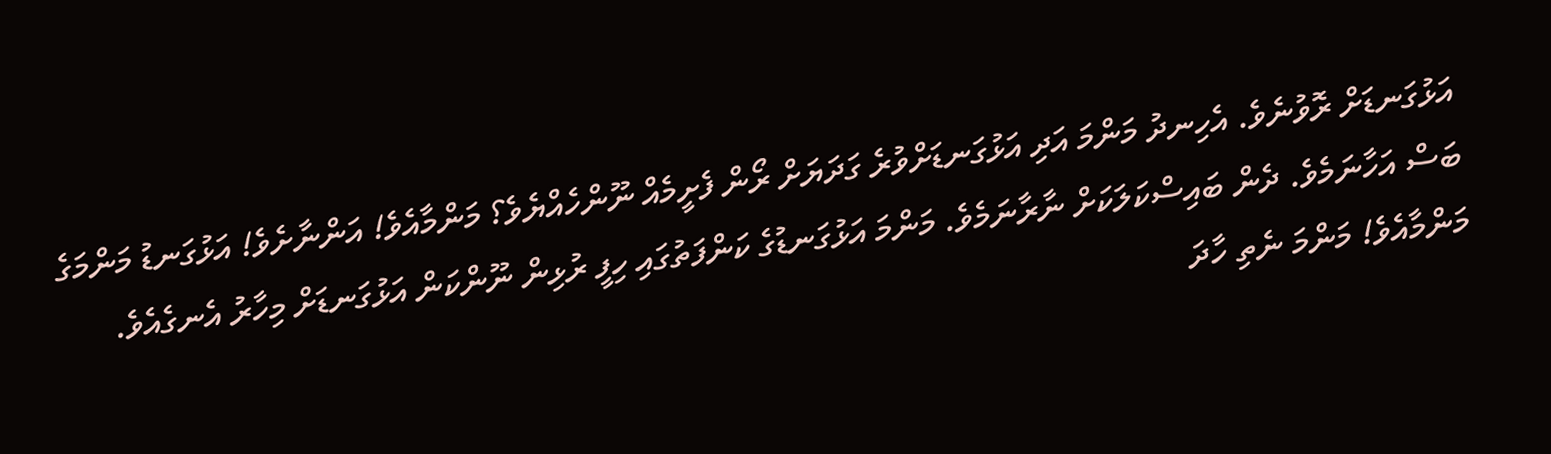އަޅުގަނޑަށް ރޮވުނެވެ. އެހިނދު މަންމަ އަދި އަޅުގަނޑަށްވުރެ ގަދަޔަށް ރޯން ފެށީމެއް ނޫންހެއްޔެވެ؟ މަންމާއެވެ! އަންނާށެވެ! އަޅުގަނޑު މަންމަގެ ބަސް އަހާނަމެވެ. ދެން ބައިސްކަލަކަށް ނާރާނަމެވެ. މަންމަ އަޅުގަނޑުގެ ކަންފަތުގައި ހިފީ ރުޅިން ނޫންކަން އަޅުގަނޑަށް މިހާރު އެނގެއެވެ. މަންމާއެވެ! މަންމަ ނެތި ހާދަ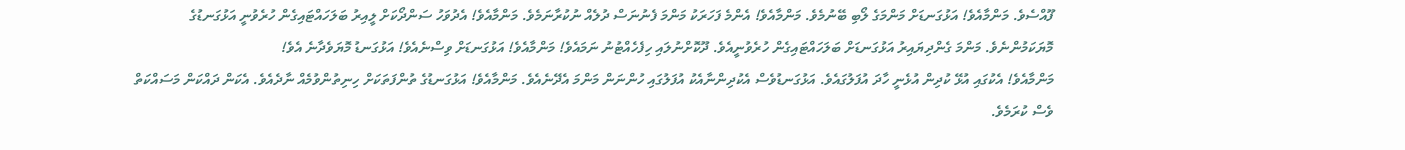ފޫއްސެވެ. މަންމާއެވެ! އަޅުގަނޑަށް މަންމަގެ ލޯބި ބޭނުމެވެ. މަންމާއެވެ! އެންމެ ފަހަރަކު މަންމަ ފެނުނަސް ދުލެއް ނުކުރާނަމެވެ. މަންމާއެވެ! އެދުވަހު ސަންދޯކަށް ލީއިރު ބަލަހައްޓައިގެން ހުރެވުނީ އަޅުގަނޑުގެ މޮޔަކަމުންނެވެ. މަންމަ ގެންދިޔައިރު އަޅުގަނޑަށް ބަލަހައްޓައިގެން ހުރެވުނީއެވެ. ދޫކޮށްނުލައި ހިފެހެއްޓުނު ނަމައެވެ! މަންމާއެވެ! އަޅުގަނޑަށް ވިސްނެއެވެ! އަޅުގަނޑު މޮޔަވެދާނެ އެވެ!
މަންމާއެވެ! އެކުގައި އުޅޭ ކުދިން އުޅެނީ ހާދަ އުފަލުގައެވެ. އަޅުގަނޑުވެސް އެކުދިންނާއެކު އުފަލުގައި ހުންނަން މަންމަ އެދޭނެއެވެ. މަންމާއެވެ! އަޅުގަނޑުގެ ތުންފަތަކަށް ހިނިތުންވުމެއް ނާދެއެވެ. އެކަން ދައްކަން މަސައްކަތް ވެސް ކުރަމެވެ.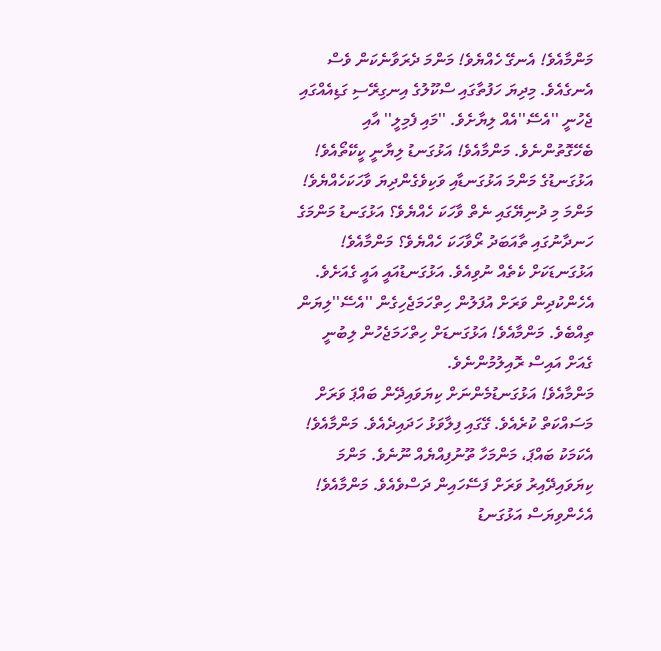މަންމާއެވެ! އެނގޭ ހެއްޔެވެ! މަންމަ ދެރަވާނެކަން ވެސް އެނގެއެވެ. މިދިޔަ ހަފުތާގައި ސްކޫލުގެ އިނގިރޭސި ގަޑިއެއްގައި ޖެހުނީ ''އެސޭ''އެއް ލިޔާށެވެ. ''މައި ފެމިލީ'' އާއި ބެހޭގޮތުންނެވެ. މަންމާއެވެ! އަޅުގަނޑު ލިޔާނީ ކީކޭތޯއެވެ! އަޅުގަނޑުގެ މަންމަ އަޅުގަނޑާއި ވަކިވެގެންދިޔަ ވާހަކަހެއްޔެވެ! މަންމަ މި ދުނިޔޭގައި ނެތް ވާހަކަ ހެއްޔެވެ؟ އަޅުގަނޑު މަންމަގެ ހަނދާނުގައި ތާއަބަދު ރޯވާހަކަ ހެއްޔެވެ؟ މަންމާއެވެ! އަޅުގަނޑަކަށް ކެތެއް ނުވިއެވެ. އަޅުގަނޑުއައީ އައީ ގެއަށެވެ. އެހެންކުދިން ވަރަށް އުފަލުން ހިތްހަމަޖެހިގެން ''އެސޭ''ލިޔަން ތިއްބެވެ. މަންމާއެވެ! އަޅުގަނޑަށް ހިތްހަމަޖެހުން ލިބުނީ ގެއަށް އައިސް ރޮއިލުމުންނެވެ.
މަންމާއެވެ! އަޅުގަނޑުމެންނަށް ކިޔަވައިދޭން ބައްޕަ ވަރަށް މަސައްކަތް ކުރެއެވެ. ގޭގައި ފިލާވަޅު ހަދައިދެއެވެ. މަންމާއެވެ! އެކަމަކު ބައްޕަ، މަންމަހާ ތޫނުފިއްޔެއް ނޫނެވެ. މަންމަ ކިޔަވައިދޭއިރު ވަރަށް ފަސޭހައިން ދަސްވެއެވެ. މަންމާއެވެ! އެހެންވިޔަސް އަޅުގަނޑު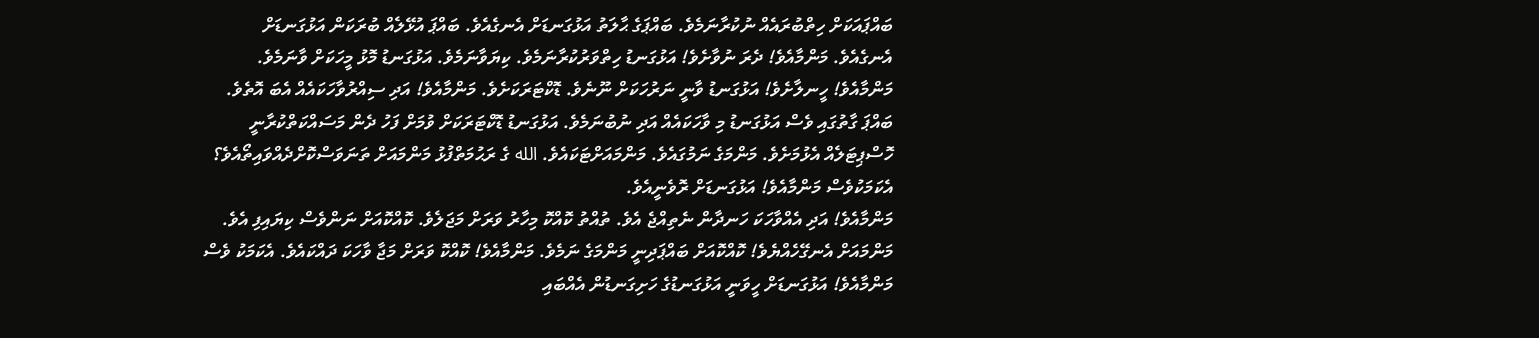ބައްޕައަކަށް ހިތްބުރައެއް ނުކުރާނަމެވެ. ބައްޕަގެ ޙާލަތު އަޅުގަނޑަށް އެނގެއެވެ. ބައްޕަ އުޅޭލެއް ބުރަކަން އަޅުގަނޑަށް އެނގެއެވެ. މަންމާއެވެ! ދެރަ ނުވާށެވެ! އަޅުގަނޑު ހިތްވަރުކުރާނަމެވެ. ކިޔަވާނަމެވެ. އަޅުގަނޑު މޮޅު މީހަކަށް ވާނަމެވެ. މަންމާއެވެ! ހީނލާށެވެ! އަޅުގަނޑު ވާނީ ނަރުހަކަށް ނޫނެވެ. ޑޮކްޓަރަކަށެވެ. މަންމާއެވެ! އަދި ސިއްރުވާހަކައެއް އެބަ އޮތެވެ. ބައްޕަ ގާތުގައި ވެސް އަޅުގަނޑު މި ވާހަކައެއް އަދި ނުބުނަމެވެ. އަޅުގަނޑު ޑޮކްޓަރަކަށް ވުމަށް ފަހު ދެން މަސައްކަތްކުރާނީ ހޮސްޕިޓަލެއް އެޅުމަށެވެ. މަންމަގެ ނަމުގައެވެ. މަންމައަށްޓަކައެވެ. الله ގެ ރަޙުމަތްފުޅު މަންމައަށް ތަނަވަސްކޮށްދެއްވައިތޯއެވެ؟ އެކަމަކުވެސް މަންމާއެވެ! އަޅުގަނޑަށް ރޮވެނީއެވެ.
މަންމާއެވެ! އަދި އެއްވާހަކަ ހަނދާން ނެތިއްޖެ އެވެ. ތުއްތު ކޮއްކޮ މިހާރު ވަރަށް މަޖަލެވެ. ކޮއްކޮއަށް ނަންވެސް ކިޔައިފި އެވެ. މަންމައަށް އެނގޭހެއްޔެވެ! ކޮއްކޮއަށް ބައްޕަދިނީ މަންމަގެ ނަމެވެ. މަންމާއެވެ! ކޮއްކޮ ވަރަށް މަޖާ ވާހަކަ ދައްކައެވެ. އެކަމަކު ވެސް މަންމާއެވެ! އަޅުގަނޑަށް ހީވަނީ އަޅުގަނޑުގެ ހަށިގަނޑުން އެއްބައި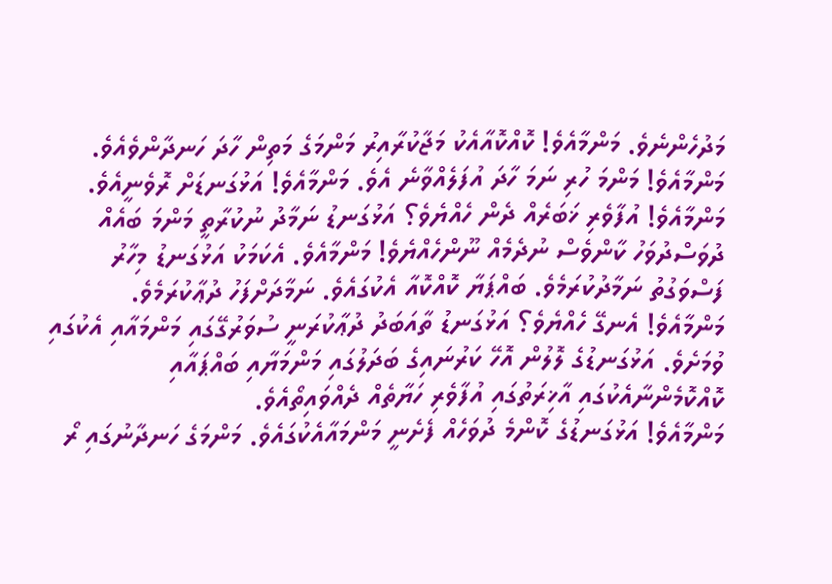މަދުހެންނެވެ. މަންމާއެވެ! ކޮއްކޮއާއެކު މަޖާކުރާއިރު މަންމަގެ މަތިން ހާދަ ހަނދާންވެއެވެ. މަންމާއެވެ! މަންމަ ހުރި ނަމަ ހާދަ އުފަލެއްވާނެ އެވެ. މަންމާއެވެ! އަޅުގަނޑަށް ރޮވެނީއެވެ.
މަންމާއެވެ! އުފާވެރި ޚަބަރެއް ދެން ހެއްޔެވެ؟ އަޅުގަނޑު ނަމާދު ނުކުރާތީ މަންމަ ބައެއް ދުވަސްދުވަހު ކާންވެސް ނުދެމެއް ނޫންހެއްޔެވެ! މަންމާއެވެ. އެކަމަކު އަޅުގަނޑު މިހާރު ފަސްވަގުތު ނަމާދުކުރަމެވެ. ބައްޕަޔާ ކޮއްކޮއާ އެކުގައެވެ. ނަމާދަށްފަހު ދުޢާކުރަމެވެ. މަންމާއެވެ! އެނގޭ ހެއްޔެވެ؟ އަޅުގަނޑު ތާއަބަދު ދުޢާކުރަނީ ސުވަރުގޭގައި މަންމައާއި އެކުގައި ވުމަށެވެ. އަޅުގަނޑުގެ ލޮލުން އޮހޭ ކަރުނައިގެ ބަދަލުގައި މަންމަޔާއި ބައްޕައާއި ކޮއްކޮމެންނާއެކުގައި އާޚިރަތުގައި އުފާވެރި ހަޔާތެއް ދެއްވައިތޯއެވެ.
މަންމާއެވެ! އަޅުގަނޑުގެ ކޮންމެ ދުވަހެއް ފެށެނީ މަންމައާއެކުގައެވެ. މަންމަގެ ހަނދާނުގައި ރޯ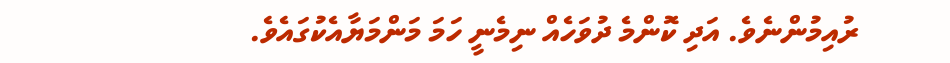ރުއިމުންނެވެ. އަދި ކޮންމެ ދުވަހެއް ނިމެނީ ހަމަ މަންމަޔާއެކުގައެވެ.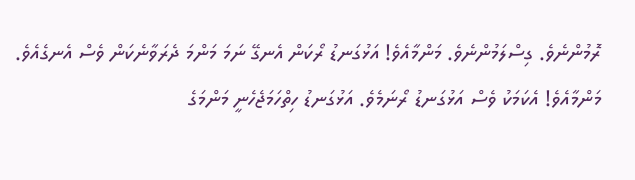ރޮމުންނެވެ. ގިސްލަމުންނެވެ. މަންމާއެވެ! އަޅުގަނޑު ރޯކަން އެނގޭ ނަމަ މަންމަ ދެރަވާނެކަން ވެސް އެނގެއެވެ. މަންމާއެވެ! އެކަމަކު ވެސް އަޅުގަނޑު ރޯނަމެވެ. އަޅުގަނޑު ހިތްހަމަޖެހެނީ މަންމަގެ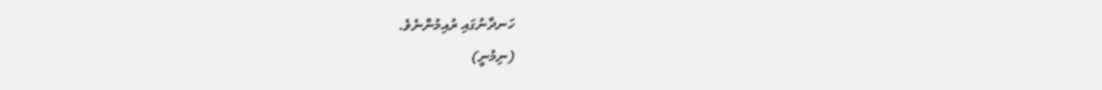ހަނދާނުގައި ރުއިމުންނެވެ.
(ނިމުނީ)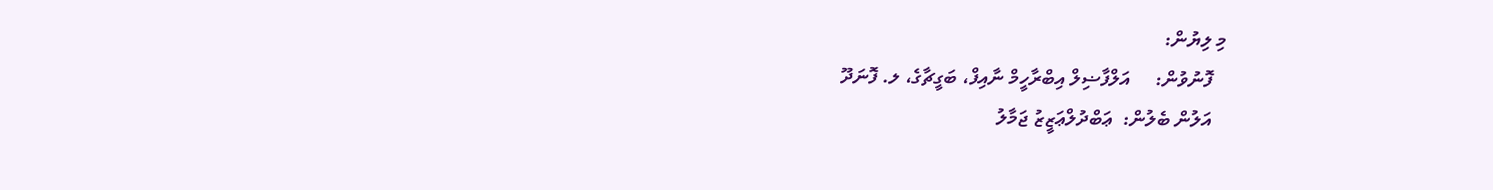މި ލިޔުން:
   ފޮނުވުން:     އަލްފާޟިލް އިބްރާހީމް ނާއިފް، ބަގީޗާގެ، ލ. ފޮނަދޫ
   އަލުން ބެލުން:  ޢަބްދުލްޢަޒީޒު ޖަމާލު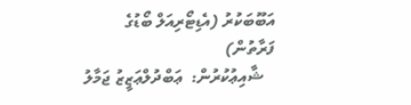އަބޫބަކުރު (އެޑިޓޯރިއަލް ބޯޑުގެ ފަރާތުން)
   ޝާއިޢުކުރުން:  ޢަބްދުލްޢަޒީޒު ޖަމާލު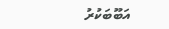އަބޫބަކުރު